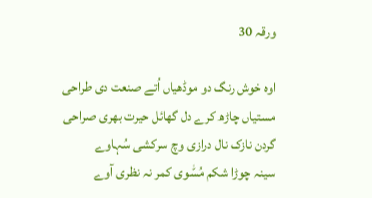ورقہ 30

اوہ خوش رنگ دو موڈھیاں اُتے صنعت دی طراحی
مستیاں چاڑھ کرے دل گھائل حیرت بھری صراحی
گردن نازک نال درازی وچ سرکشی سُہاوے
سینہ چوڑا شکم مُسّٰوی کمر نہ نظری آوے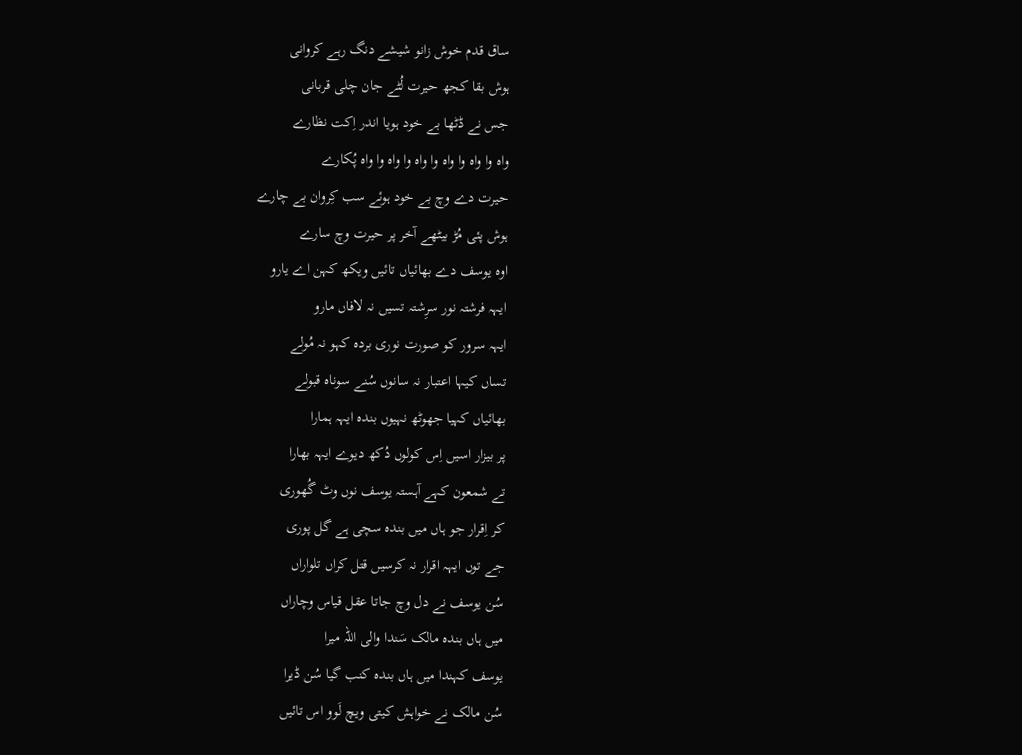ساق قدم خوش زانو شیشے دنگ رہے کروانی
ہوش بقا کجھ حیرت لُٹے جان چلی قربانی
جس نے ڈٹھا بے خود ہویا اندر اِکت نظارے
واہ وا واہ وا واہ وا واہ وا واہ وا واہ پُکارے
حیرت دے وچ بے خود ہوئے سب کِروان بے چارے
ہوش پئی مُڑ بیٹھے آخر پر حیرت وچ سارے
اوہ یوسف دے بھائیاں تائیں ویکھ کہن اے یارو
ایہہ فرشتہ نور سرِشتہ تسیں نہ لافاں مارو
ایہہ سرور کو صورت نوری بردہ کہو نہ مُولے
تساں کیہا اعتبار نہ سانوں سُنے سوناہ قبولے
بھائیاں کہیا جھوٹھ نہیوں بندہ ایہہ ہمارا
پر بیزار اسیں اِس کولوں دُکھ دیوے ایہہ بھارا
تے شمعون کہے آہستہ یوسف نوں وٹ گُھوری
کر اِقرار جو ہاں میں بندہ سچی ہے گل پوری
جے توں ایہہ اقرار نہ کرسیں قتل کراں تلواراں
سُن یوسف نے دل وچ جاتا عقل قیاس وچاراں
میں ہاں بندہ مالک سَندا والی اللہ میرا
یوسف کہندا میں ہاں بندہ کنب گیا سُن ڈیرا
سُن مالک نے خواہش کیتی ویچ لَوو اس تائیں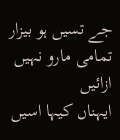جے تسیں ہو بیزار تمامی مارو نہیں ازائیں
ایہناں کیہا اسیں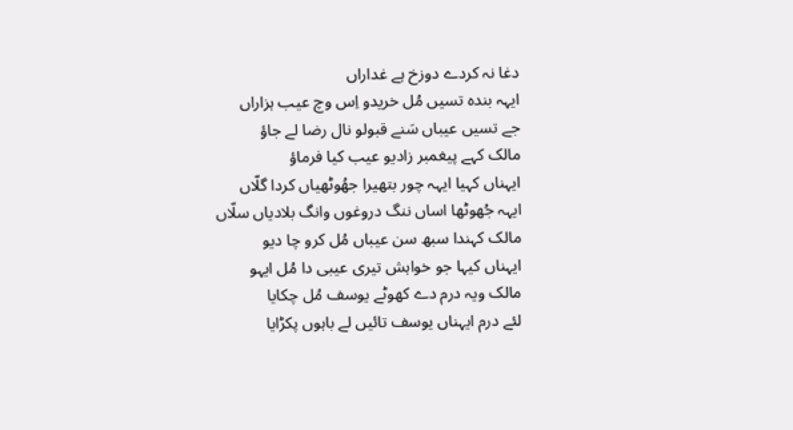دغا نہ کردے دوزخ ہے غداراں
ایہہ بندہ تسیں مُل خریدو اِس وچ عیب ہزاراں
جے تسیں عیباں سَنے قبولو نال رضا لے جاؤ
مالک کہے پیغمبر زادیو عیب کیا فرماؤ
ایہناں کہیا ایہہ چور بتھیرا جھُوٹھیاں کردا گلّاں
ایہہ جُھوٹھا اساں ننگ دروغوں وانگ بلادیاں سلّاں
مالک کہندا سبھ سن عیباں مُل کرو چا دیو
ایہناں کیہا جو خواہش تیری عیبی دا مُل ایہو
مالک ویہ درم دے کھوٹے یوسف مُل چکایا
لئے درم ایہناں یوسف تائیں لے باہوں پکڑایا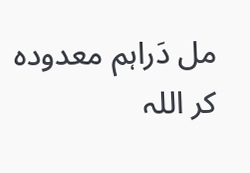مل دَراہم معدودہ کر اللہ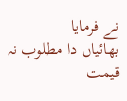نے فرمایا
بھائیاں دا مطلوب نہ قیمت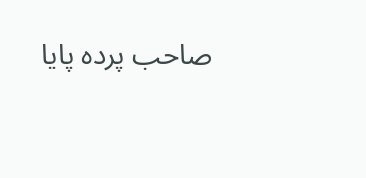صاحب پردہ پایا